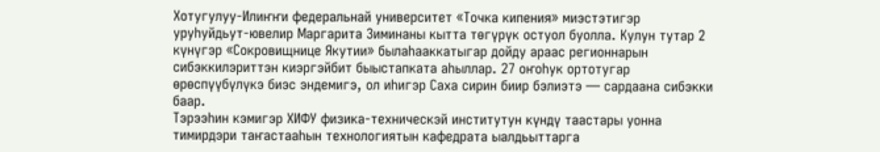Хотугулуу-Илиҥҥи федеральнай университет «Точка кипения» миэстэтигэр уруһуйдьут-ювелир Маргарита Зиминаны кытта төгүрүк остуол буолла. Кулун тутар 2 күнүгэр «Сокровищнице Якутии» былаһааккатыгар дойду араас регионнарын сибэккилэриттэн киэргэйбит быыстапката аһыллар. 27 оҥоһук ортотугар өрөспүүбүлүкэ биэс эндемигэ, ол иһигэр Саха сирин биир бэлиэтэ — сардаана сибэкки баар.
Тэрээһин кэмигэр ХИФУ физика-техническэй институтун күндү таастары уонна тимирдэри таҥастааһын технологиятын кафедрата ыалдьыттарга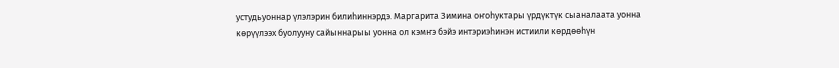устудьуоннар үлэлэрин билиһиннэрдэ. Маргарита Зимина оҥоһуктары үрдүктүк сыаналаата уонна көрүүлээх буолууну сайыннарыы уонна ол кэмҥэ бэйэ интэриэһинэн истиили көрдөөһүн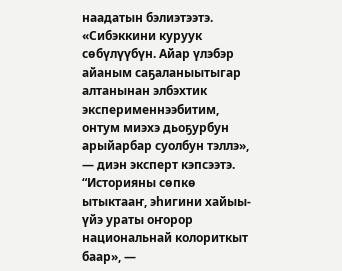наадатын бэлиэтээтэ. «Сибэккини куруук сөбүлүүбүн. Айар үлэбэр айаным саҕаланыытыгар алтанынан элбэхтик эксперименнээбитим, онтум миэхэ дьоҕурбун арыйарбар суолбун тэллэ», — диэн эксперт кэпсээтэ.
“Историяны сөпкө ытыктааҥ, эһигини хайыы- үйэ ураты оҥорор национальнай колориткыт баар», —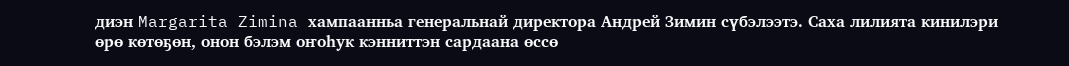диэн Margarita Zimina хампаанньа генеральнай директора Андрей Зимин сүбэлээтэ. Саха лилията кинилэри өрө көтөҕөн, онон бэлэм оҥоһук кэнниттэн сардаана өссө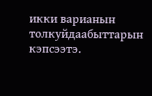икки варианын толкуйдаабыттарын кэпсээтэ.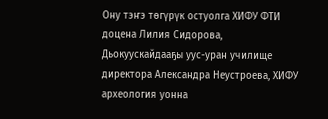Ону тэҥэ төгүрүк остуолга ХИФУ ФТИ доцена Лилия Сидорова, Дьокуускайдааҕы уус-уран училище директора Александра Неустроева, ХИФУ археология уонна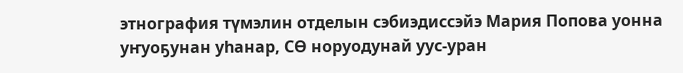этнография түмэлин отделын сэбиэдиссэйэ Мария Попова уонна уҥуоҕунан уһанар, СӨ норуодунай уус-уран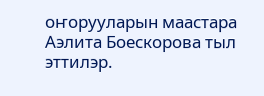оҥорууларын маастара Аэлита Боескорова тыл эттилэр.